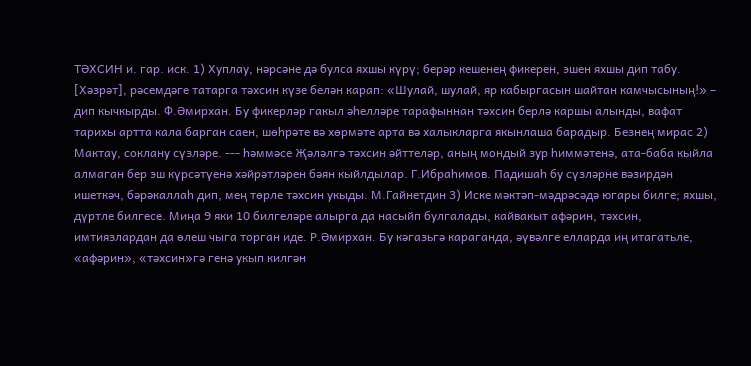ТӘХСИН и. гар. иск. 1) Хуплау, нәрсәне дә булса яхшы күрү; берәр кешенең фикерен, эшен яхшы дип табу. [Хәзрәт], рәсемдәге татарга тәхсин күзе белән карап: «Шулай, шулай, яр кабыргасын шайтан камчысының!» – дип кычкырды. Ф.Әмирхан. Бу фикерләр гакыл әһелләре тарафыннан тәхсин берлә каршы алынды, вафат тарихы артта кала барган саен, шөһрәте вә хөрмәте арта вә халыкларга якынлаша барадыр. Безнең мирас 2) Мактау, соклану сүзләре. --- һәммәсе Җәләлгә тәхсин әйттеләр, аның мондый зур һиммәтенә, ата-баба кыйла алмаган бер эш күрсәтүенә хәйрәтләрен бәян кыйлдылар. Г.Ибраһимов. Падишаһ бу сүзләрне вәзирдән ишеткәч, бәрәкаллаһ дип, мең төрле тәхсин укыды. М.Гайнетдин 3) Иске мәктәп-мәдрәсәдә югары билге; яхшы, дүртле билгесе. Миңа 9 яки 10 билгеләре алырга да насыйп булгалады, кайвакыт афәрин, тәхсин, имтиязлардан да өлеш чыга торган иде. Р.Әмирхан. Бу кәгазьгә караганда, әүвәлге елларда иң итагатьле, «афәрин», «тәхсин»гә генә укып килгән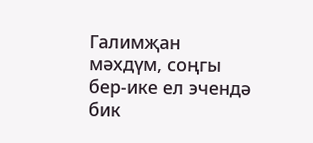Галимҗан мәхдүм, соңгы бер-ике ел эчендә бик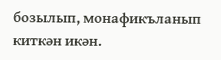бозылып, монафикъланып киткән икән.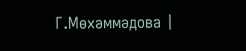Г.Мөхәммәдова |